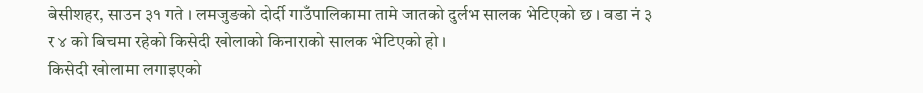बेसीशहर, साउन ३१ गते । लमजुङको दोर्दी गाउँपालिकामा तामे जातको दुर्लभ सालक भेटिएको छ । वडा नं ३ र ४ को बिचमा रहेको किसेदी खोलाको किनाराको सालक भेटिएको हो ।
किसेदी खोलामा लगाइएको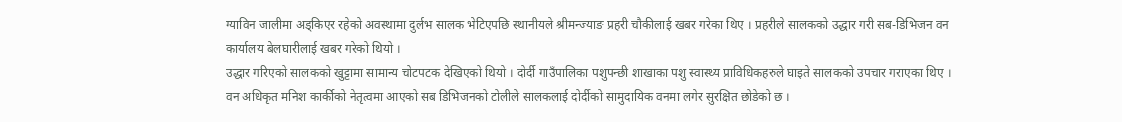ग्याविन जालीमा अड्किएर रहेको अवस्थामा दुर्लभ सालक भेटिएपछि स्थानीयले श्रीमन्ज्याङ प्रहरी चौकीलाई खबर गरेका थिए । प्रहरीले सालकको उद्धार गरी सब-डिभिजन वन कार्यालय बेलघारीलाई खबर गरेको थियो ।
उद्धार गरिएको सालकको खुट्टामा सामान्य चोटपटक देखिएको थियो । दोर्दी गाउँपालिका पशुपन्छी शाखाका पशु स्वास्थ्य प्राविधिकहरुले घाइते सालकको उपचार गराएका थिए ।
वन अधिकृत मनिश कार्कीको नेतृत्वमा आएको सब डिभिजनको टोलीले सालकलाई दोर्दीको सामुदायिक वनमा लगेर सुरक्षित छोडेको छ ।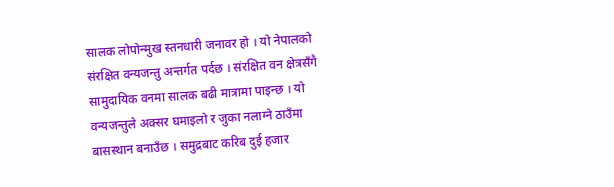सालक लोपोन्मुख स्तनधारी जनावर हो । यो नेपालको संरक्षित वन्यजन्तु अन्तर्गत पर्दछ । संरक्षित वन क्षेत्रसँगै सामुदायिक वनमा सालक बढी मात्रामा पाइन्छ । यो वन्यजन्तुले अक्सर घमाइलो र जुका नलाग्ने ठाउँमा बासस्थान बनाउँछ । समुद्रबाट करिब दुई हजार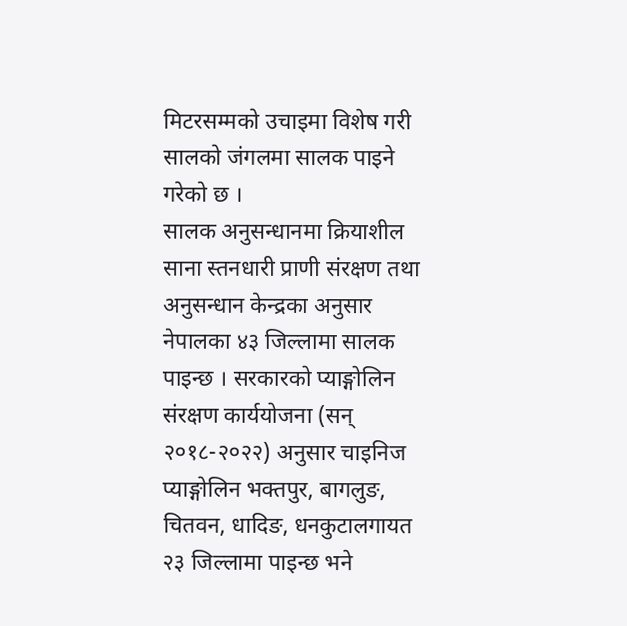मिटरसम्मको उचाइमा विशेष गरी सालको जंगलमा सालक पाइने गरेको छ ।
सालक अनुसन्धानमा क्रियाशील साना स्तनधारी प्राणी संरक्षण तथा अनुसन्धान केन्द्रका अनुसार नेपालका ४३ जिल्लामा सालक पाइन्छ । सरकारको प्याङ्गोलिन संरक्षण कार्ययोजना (सन् २०१८-२०२२) अनुसार चाइनिज प्याङ्गोलिन भक्तपुर, बागलुङ, चितवन, धादिङ, धनकुटालगायत २३ जिल्लामा पाइन्छ भने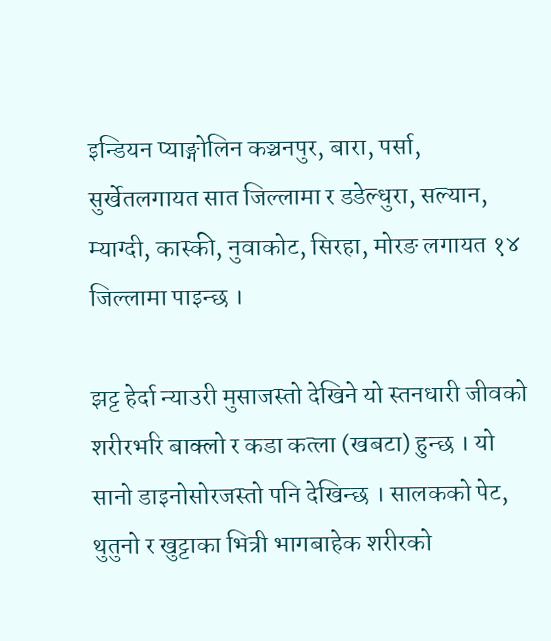इन्डियन प्याङ्गोलिन कञ्चनपुर, बारा, पर्सा, सुर्खेतलगायत सात जिल्लामा र डडेल्धुरा, सल्यान, म्याग्दी, कास्की, नुवाकोट, सिरहा, मोरङ लगायत १४ जिल्लामा पाइन्छ ।

झट्ट हेर्दा न्याउरी मुसाजस्तो देखिने यो स्तनधारी जीवको शरीरभरि बाक्लो र कडा कत्ला (खबटा) हुन्छ । यो सानो डाइनोसोरजस्तो पनि देखिन्छ । सालकको पेट, थुतुनो र खुट्टाका भित्री भागबाहेक शरीरको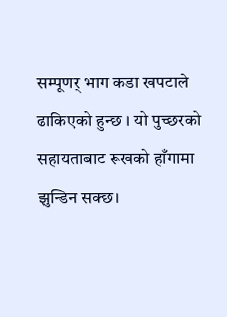सम्पूणर् भाग कडा खपटाले ढाकिएको हुन्छ । यो पुच्छरको सहायताबाट रूखको हाँगामा झुन्डिन सक्छ।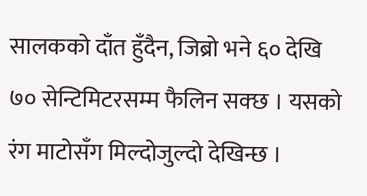सालकको दाँत हुँदैन, जिब्रो भने ६० देखि ७० सेन्टिमिटरसम्म फैलिन सक्छ । यसको रंग माटोसँग मिल्दोजुल्दो देखिन्छ ।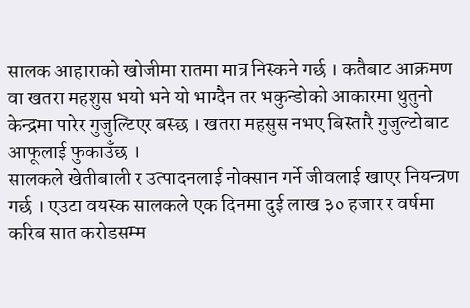सालक आहाराको खोजीमा रातमा मात्र निस्कने गर्छ । कतैबाट आक्रमण वा खतरा महशुस भयो भने यो भाग्दैन तर भकुन्डोको आकारमा थुतुनो केन्द्रमा पारेर गुजुल्टिएर बस्छ । खतरा महसुस नभए बिस्तारै गुजुल्टोबाट आफूलाई फुकाउँछ ।
सालकले खेतीबाली र उत्पादनलाई नोक्सान गर्ने जीवलाई खाएर नियन्त्रण गर्छ । एउटा वयस्क सालकले एक दिनमा दुई लाख ३० हजार र वर्षमा करिब सात करोडसम्म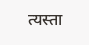त्यस्ता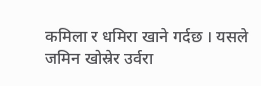कमिला र धमिरा खाने गर्दछ । यसले जमिन खोस्रेर उर्वरा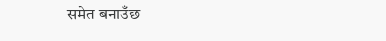समेत बनाउँछ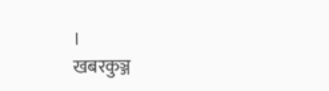।
खबरकुञ्ज